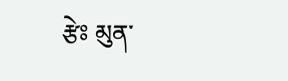རྩེཿ མུན་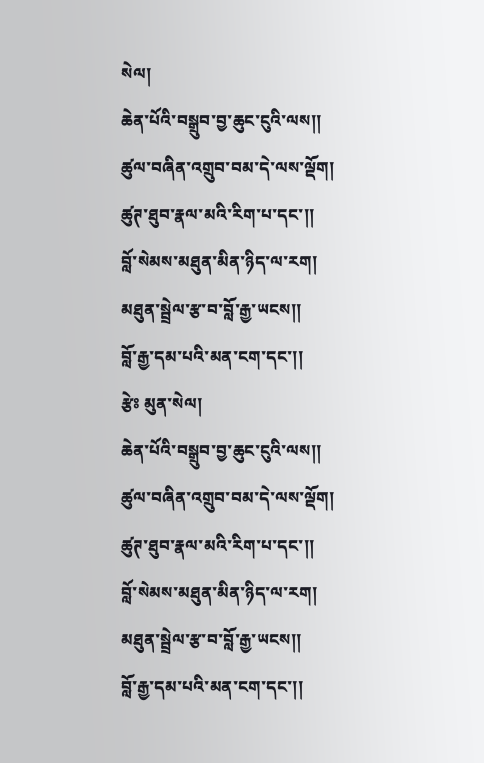སེལ།
ཆེན་པོའི་བསྒྲུབ་བྱ་ཆུང་ངུའི་ལས།།
ཚུལ་བཞིན་འགྲུབ་བམ་དེ་ལས་ལྡོག།
ཚུཊ་ཐུབ་རྣལ་མའི་རིག་པ་དང་།།
བློ་སེམས་མཐུན་མིན་ཉིད་ལ་རག།
མཐུན་སྦྲེལ་རྩ་བ་བློ་རྒྱ་ཡངས།།
བློ་རྒྱ་དམ་པའི་མན་ངག་དང་།།
རྩེཿ མུན་སེལ།
ཆེན་པོའི་བསྒྲུབ་བྱ་ཆུང་ངུའི་ལས།།
ཚུལ་བཞིན་འགྲུབ་བམ་དེ་ལས་ལྡོག།
ཚུཊ་ཐུབ་རྣལ་མའི་རིག་པ་དང་།།
བློ་སེམས་མཐུན་མིན་ཉིད་ལ་རག།
མཐུན་སྦྲེལ་རྩ་བ་བློ་རྒྱ་ཡངས།།
བློ་རྒྱ་དམ་པའི་མན་ངག་དང་།།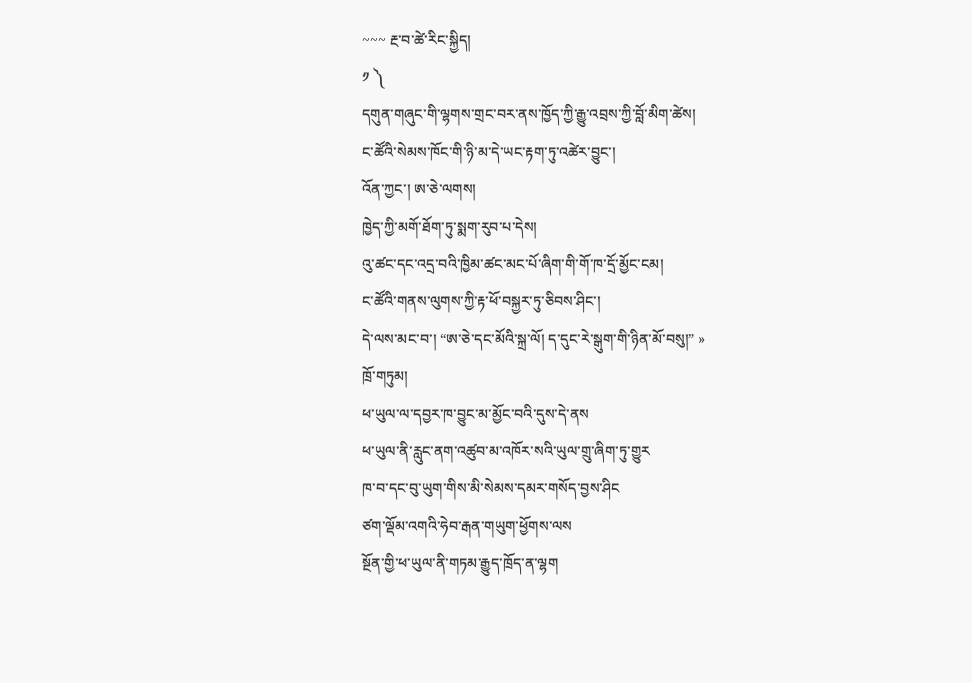~~~ རྔ་བ་ཚེ་རིང་སྐྱིད།
༡ ༽
དགུན་གཞུང་གི་ལྷགས་གྲང་བར་ནས་ཁྱོད་ཀྱི་རྒྱུ་འབྲས་ཀྱི་བློ་མིག་ཚེས།
ང་ཚོའི་སེམས་ཁོང་གི་ཉི་མ་དེ་ཡང་རྟག་ཏུ་འཚེར་བྱུང་།
འོན་ཀྱང་། ཨ་ཅེ་ལགས།
ཁྱེད་ཀྱི་མགོ་ཐོག་ཏུ་སྨག་རུབ་པ་དེས།
འུ་ཚང་དང་འདྲ་བའི་ཁྱིམ་ཚང་མང་པོ་ཞིག་གི་གོ་ཁ་དྲོ་མྱོང་ངམ།
ང་ཚོའི་གནས་ལུགས་ཀྱི་རྟ་ཕོ་བསྐྱར་ཏུ་ཅིབས་ཤིང་།
དེ་ལས་མང་བ་། “ཨ་ཅེ་དང་མོའི་སྐྲ་ལོ། ད་དུང་རེ་སྒུག་གི་ཉིན་མོ་བསུ།” »
ཁྲོ་གཏུམ།
ཕ་ཡུལ་ལ་དབྱར་ཁ་བྱུང་མ་མྱོང་བའི་དུས་དེ་ནས
ཕ་ཡུལ་ནི་རླུང་ནག་འཚུབ་མ་འཁོར་སའི་ཡུལ་གྲུ་ཞིག་ཏུ་གྱུར
ཁ་བ་དང་བུ་ཡུག་གིས་མི་སེམས་དམར་གསོད་བྱས་ཤིང
ཙག་ལྡོམ་འགའི་ཧེབ་རྒན་གཡུག་ཕྱོགས་ལས
སྔོན་གྱི་ཕ་ཡུལ་ནི་གཏམ་རྒྱུད་ཁྲོད་ན་ལྷག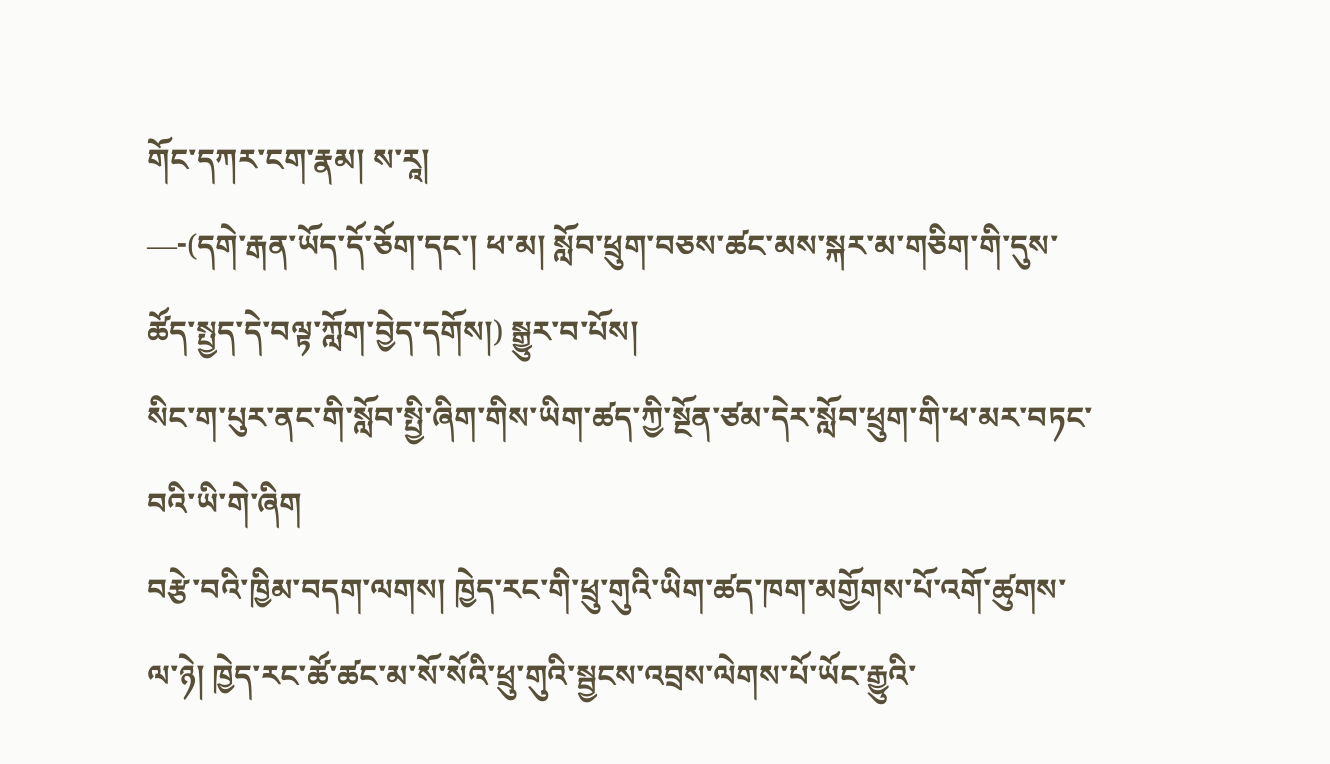གོང་དཀར་ངག་རྣམ། ས་རཱ།
—-(དགེ་རྒན་ཡོད་དོ་ཅོག་དང་། ཕ་མ། སློབ་ཕྲུག་བཅས་ཚང་མས་སྐར་མ་གཅིག་གི་དུས་ཚོད་སྤྱད་དེ་བལྟ་ཀློག་བྱེད་དགོས།) སྒྱུར་བ་པོས།
སིང་ག་པུར་ནང་གི་སློབ་སྤྱི་ཞིག་གིས་ཡིག་ཚད་ཀྱི་སྔོན་ཙམ་དེར་སློབ་ཕྲུག་གི་ཕ་མར་བཏང་བའི་ཡི་གེ་ཞིག
བརྩེ་བའི་ཁྱིམ་བདག་ལགས། ཁྱེད་རང་གི་ཕྲུ་གུའི་ཡིག་ཚད་ཁག་མགྱོགས་པོ་འགོ་ཚུགས་ལ་ཉེ། ཁྱེད་རང་ཚོ་ཚང་མ་སོ་སོའི་ཕྲུ་གུའི་སྦྱངས་འབྲས་ལེགས་པོ་ཡོང་རྒྱུའི་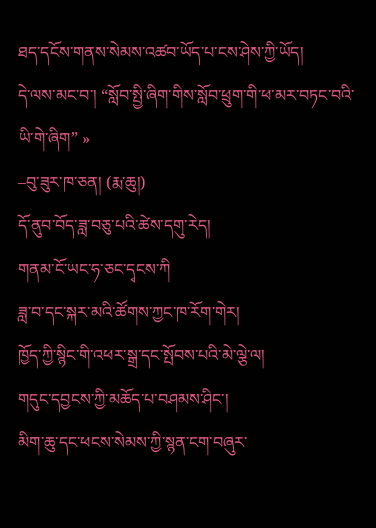ཐད་དངོས་གནས་སེམས་འཚབ་ཡོད་པ་ངས་ཤེས་ཀྱི་ཡོད།
དེ་ལས་མང་བ་། “སློབ་སྤྱི་ཞིག་གིས་སློབ་ཕྲུག་གི་ཕ་མར་བཏང་བའི་ཡི་གེ་ཞིག” »
–བུ་ཟུར་ཁ་ཅན། (རྨ་ཆུ།)
དོ་ནུབ་བོད་ཟླ་བཅུ་པའི་ཚེས་དགུ་རེད།
གནམ་ངོ་ཡང་ཧ་ཅང་དྭངས་ཀི
ཟླ་བ་དང་སྐར་མའི་ཚོགས་ཀྱང་ཁ་རོག་གེར།
ཁྱོད་ཀྱི་སྙིང་གི་འཕར་སྒྲ་དང་སྤོབས་པའི་མེ་ལྕེ་ལ།
གདུང་དབྱངས་ཀྱི་མཆོད་པ་བཤམས་ཤིང་།
མིག་ཆུ་དང་ཕངས་སེམས་ཀྱི་སྙན་ངག་བཞུར་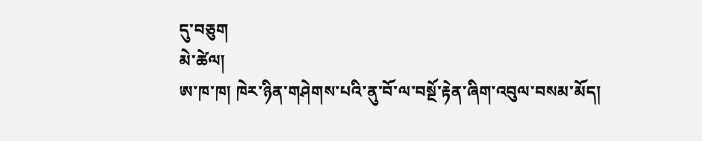དུ་བཅུག
མེ་ཚེལ།
ཨ་ཁ་ཁ། ཁེར་ཉིན་གཤེགས་པའི་ནུ་བོ་ལ་བསྔོ་རྟེན་ཞིག་འབུལ་བསམ་མོད།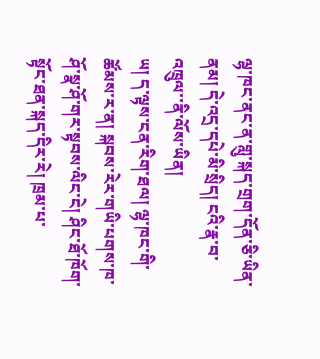ལྷ་ཁང་ནང་ན་གླུ་སྐད་གྲག་དོན་ཅི་ཡིན་ནམ། དེ་འདྲ་དཔེ་མི་སྲིད། ངའི་རྣ་བ་འཁྲུལ་་ནི་ལོས་ཡིན།
ཡ། ད་ལྟས་ངན་རིག་ཐལ། ལྷ་ཁང་གི་ཚོམས་ར་ན། སྐབས་རེར་གཡི་པགས་ཁ་ཤོ་སྣ་ཤོ་གར་སྟབས་ལིང་ངེ། ཤིང་ཐོ་ཁོག་སྟོང་ཐན་སྐད་དིར་རེ། ཁྲམ་པ་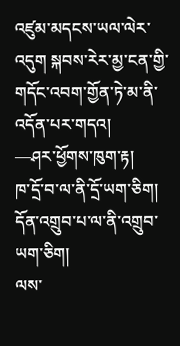འཛུམ་མདངས་ཡལ་ལེར་འདུག སྐབས་རེར་མྱ་ངན་གྱི་གདོང་འབག་གྱོན་ཏེ་མ་ནི་འདོན་པར་གདའ།
—ཤར་ཕྱོགས་ཁུག་རྟ།
ཁ་དྲོ་བ་ལ་ནི་དྲོ་ཡག་ཅིག།
དོན་འགྲུབ་པ་ལ་ནི་འགྲུབ་ཡག་ཅིག།
ལས་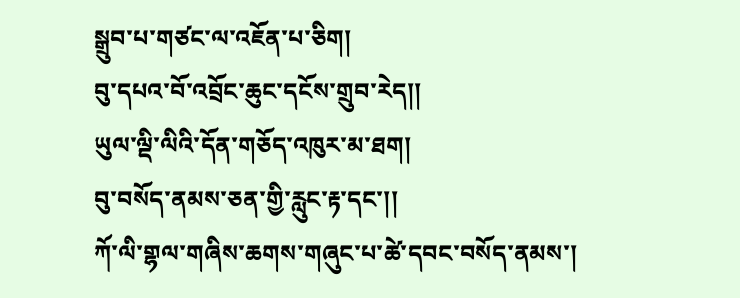སྒྲུབ་པ་གཙང་ལ་འཇོན་པ་ཅིག།
བུ་དཔའ་བོ་འབྲོང་ཆུང་དངོས་གྲུབ་རེད།།
ཡུལ་ལྡི་ལིའི་དོན་གཅོད་འཁུར་མ་ཐག།
བུ་བསོད་ནམས་ཅན་གྱི་རླུང་རྟ་དང་།།
ཀོ་ལི་གྷལ་གཞིས་ཆགས་གཞུང་པ་ཚེ་དབང་བསོད་ནམས་།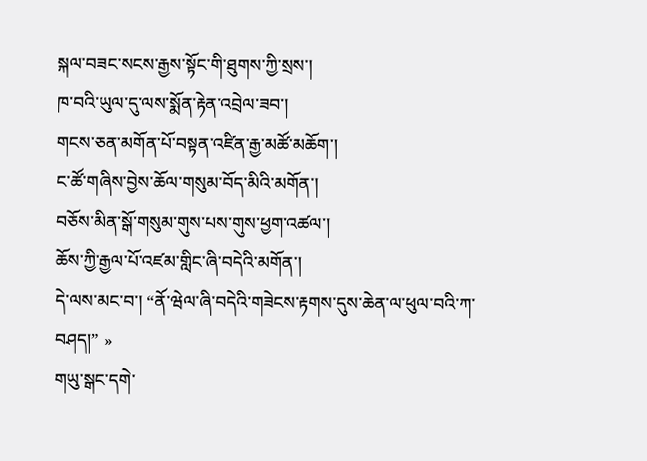སྐལ་བཟང་སངས་རྒྱས་སྟོང་གི་ཐུགས་ཀྱི་སྲས་།
ཁ་བའི་ཡུལ་དུ་ལས་སྨོན་རྟེན་འབྲེལ་ཟབ་།
གངས་ཅན་མགོན་པོ་བསྟན་འཛིན་རྒྱ་མཚོ་མཆོག་།
ང་ཚོ་གཞིས་བྱེས་ཆོལ་གསུམ་བོད་མིའི་མགོན་།
བཅོས་མིན་སྒོ་གསུམ་གུས་པས་གུས་ཕྱག་འཚལ་།
ཆོས་ཀྱི་རྒྱལ་པོ་འཛམ་གླིང་ཞི་བདེའི་མགོན་།
དེ་ལས་མང་བ་། “ནོ་ཝེལ་ཞི་བདེའི་གཟེངས་རྟགས་དུས་ཆེན་ལ་ཕུལ་བའི་ཀ་བཤད།” »
གཡུ་སྒང་དགེ་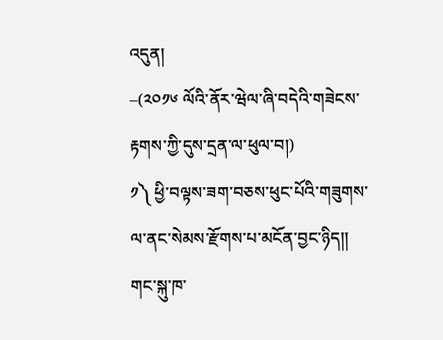འདུན།
–(༢༠༡༦ ལོའི་ནོར་ཝེལ་ཞི་བདེའི་གཟེངས་རྟགས་ཀྱི་དུས་དྲན་ལ་ཕུལ་བ།)
༡༽ ཕྱི་བལྟས་ཟག་བཅས་ཕུང་པོའི་གཟུགས་ལ་ནང་སེམས་རྫོགས་པ་མངོན་བྱང་ཉིད།།
གང་སྐུ་ཁ་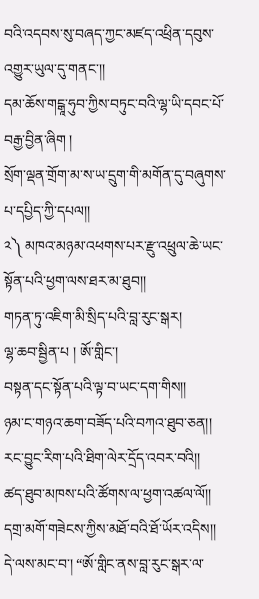བའི་འདབས་སུ་བཞད་ཀྱང་མཛད་འཕྲིན་དབུས་འགྱུར་ཡུལ་དུ་གནང་།།
དམ་ཆོས་གངྒཱ་ཧུབ་ཀྱིས་བཏུང་བའི་ལྷ་ཡི་དབང་པོ་བརྒྱ་བྱིན་ཞིག །
སྲོག་ལྡན་གྲོག་མ་ས་ཡ་དྲུག་གི་མགོན་དུ་བཞུགས་པ་དཔྱིད་ཀྱི་དཔལ།།
༢༽ མཁའ་མཉམ་འཕགས་པར་རྫུ་འཕྲུལ་ཆེ་ཡང་སྟོན་པའི་ཕྱག་ལས་ཐར་མ་ཐུབ།།
གཏན་ཏུ་འཇིག་མི་སྲིད་པའི་བླ་རུང་སྒར།
ལྷ་ཆབ་སྦྱིན་པ ། ཨོ་གླིང་།
བསྟན་དང་སྟོན་པའི་ལྟ་བ་ཡང་དག་གིས།།
ཉམ་ང་གཉའ་ཆག་བཟོད་པའི་བཀའ་ཐུབ་ཅན།།
རང་བྱུང་རིག་པའི་ཐིག་ལེར་དྲོད་འབར་བའི།།
ཚད་ཐུབ་མཁས་པའི་ཚོགས་ལ་ཕྱག་འཚལ་ལོ།།
དགྲ་མགོ་གཟེངས་ཀྱིས་མཐོ་བའི་ཐོ་ཡོར་འདིས།།
དེ་ལས་མང་བ་། “ཨོ་གླིང་ནས་བླ་རུང་སྒར་ལ་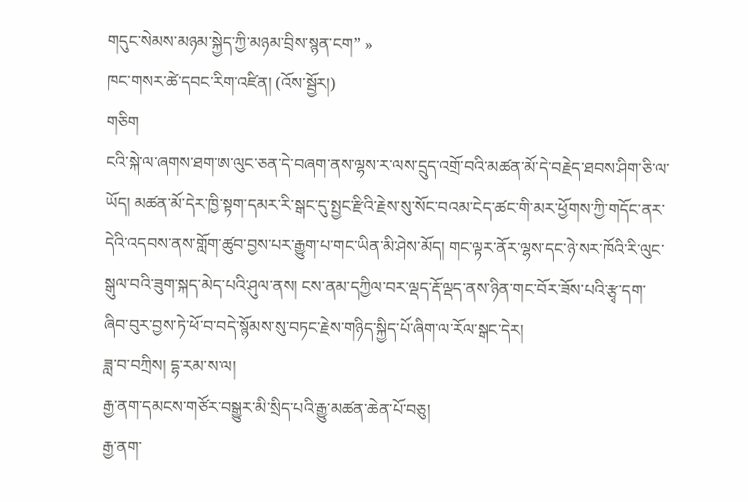གདུང་སེམས་མཉམ་སྐྱེད་ཀྱི་མཉམ་བྲིས་སྙན་ངག” »
ཁང་གསར་ཚེ་དབང་རིག་འཛིན། (འོས་སྦྱོར།)
གཅིག
ངའི་སྐེ་ལ་ཞགས་ཐག་ཨ་ལུང་ཅན་དེ་བཞག་ནས་ལྷས་ར་ལས་དྲུད་འགྲོ་བའི་མཚན་མོ་དེ་བརྗེད་ཐབས་ཤིག་ཅི་ལ་ཡོད། མཚན་མོ་དེར་ཁྱི་སྟག་དམར་རི་སྒང་དུ་སྤྱང་རྫིའི་རྗེས་སུ་སོང་བའམ་ངེད་ཚང་གི་མར་ཕྱོགས་ཀྱི་གདོང་ནར་དེའི་འདབས་ནས་གློག་ཚུབ་བྱས་པར་རྒྱུག་པ་གང་ཡིན་མི་ཤེས་མོད། གང་ལྟར་ནོར་ལྷས་དང་ཉེ་སར་ཁོའི་རི་ལུང་སྒུལ་བའི་ཟུག་སྐད་མེད་པའི་ཤུལ་ནས། ངས་ནམ་དཀྱིལ་བར་ལྡད་རྡོ་ལྡད་ནས་ཉིན་གང་བོར་ཟོས་པའི་རྩྭ་དག་ཞིབ་བུར་བྱས་ཏེ་ཕོ་བ་བདེ་སྙོམས་སུ་བཏང་རྗེས་གཉིད་སྐྱིད་པོ་ཞིག་ལ་རོལ་སྒང་དེར།
ཟླ་བ་བཀྲིས། དྷ་རམ་ས་ལ།
རྒྱ་ནག་དམངས་གཙོར་བསྒྱུར་མི་སྲིད་པའི་རྒྱུ་མཚན་ཆེན་པོ་བཅུ།
རྒྱ་ནག་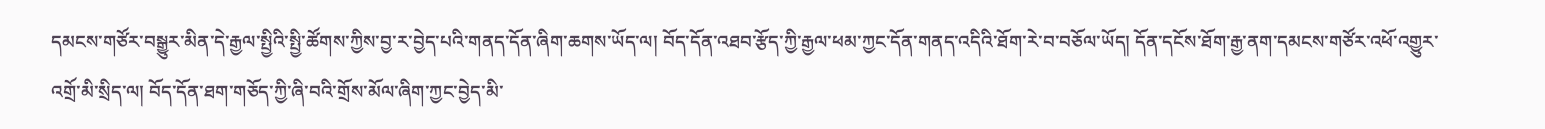དམངས་གཙོར་བསྒྱུར་མིན་དེ་རྒྱལ་སྤྱིའི་སྤྱི་ཚོགས་ཀྱིས་བྱ་ར་བྱེད་པའི་གནད་དོན་ཞིག་ཆགས་ཡོད་ལ། བོད་དོན་འཐབ་རྩོད་ཀྱི་རྒྱལ་ཕམ་ཀྱང་དོན་གནད་འདིའི་ཐོག་རེ་བ་བཅོལ་ཡོད། དོན་དངོས་ཐོག་རྒྱ་ནག་དམངས་གཙོར་འཕོ་འགྱུར་འགྲོ་མི་སྲིད་ལ། བོད་དོན་ཐག་གཅོད་ཀྱི་ཞི་བའི་གྲོས་མོལ་ཞིག་ཀྱང་བྱེད་མི་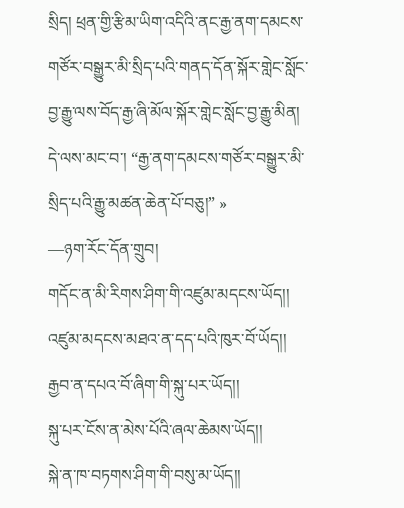སྲིད། ཕྲན་གྱི་རྩིམ་ཡིག་འདིའི་ནང་རྒྱ་ནག་དམངས་གཙོར་བསྒྱུར་མི་སྲིད་པའི་གནད་དོན་སྐོར་གླེང་སློང་བྱ་རྒྱུ་ལས་བོད་རྒྱ་ཞི་མོལ་སྐོར་གླེང་སློང་བྱ་རྒྱུ་མིན།
དེ་ལས་མང་བ་། “རྒྱ་ནག་དམངས་གཙོར་བསྒྱུར་མི་སྲིད་པའི་རྒྱུ་མཚན་ཆེན་པོ་བཅུ།” »
—ཉག་རོང་དོན་གྲུབ།
གདོང་ན་མི་རིགས་ཤིག་གི་འཛུམ་མདངས་ཡོད།།
འཛུམ་མདངས་མཐའ་ན་དད་པའི་ཁུར་བོ་ཡོད།།
རྒྱབ་ན་དཔའ་བོ་ཞིག་གི་སྐུ་པར་ཡོད།།
སྐུ་པར་ངོས་ན་མེས་པོའི་ཞལ་ཆེམས་ཡོད།།
སྐེ་ན་ཁ་བཏགས་ཤིག་གི་བསུ་མ་ཡོད།།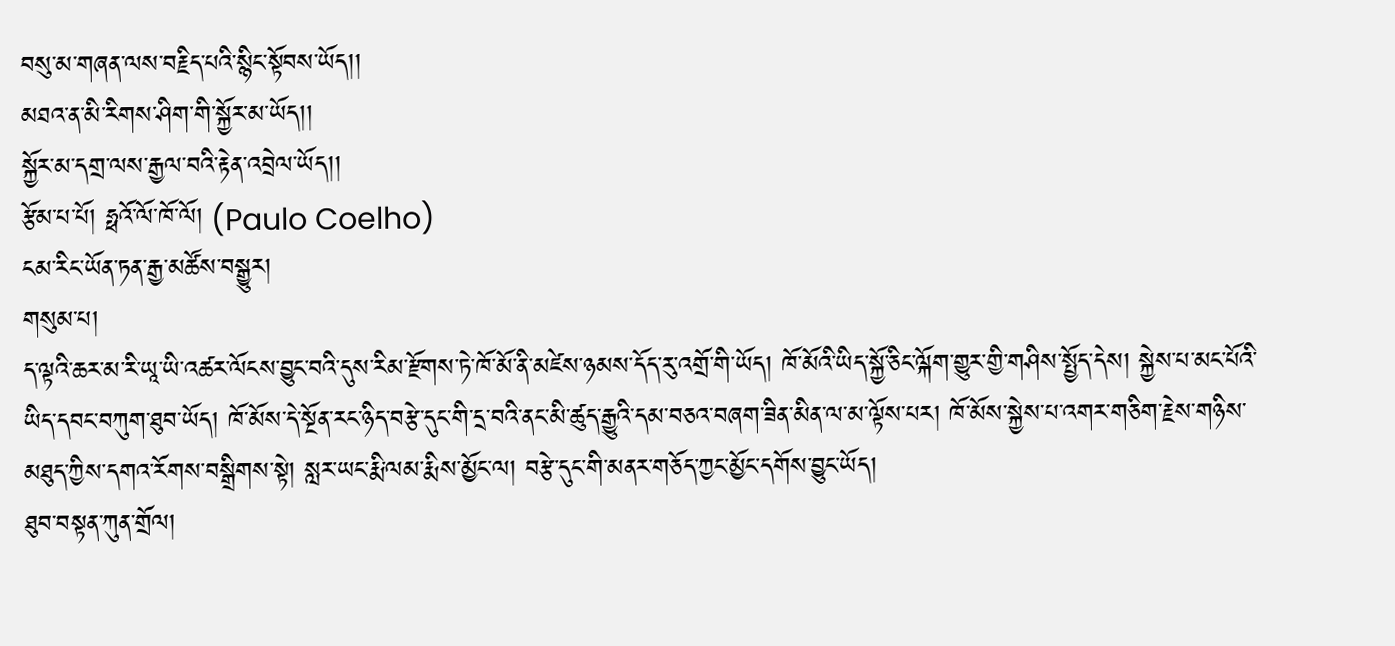བསུ་མ་གཞན་ལས་བརྗིད་པའི་སྙིང་སྟོབས་ཡོད།།
མཐའ་ན་མི་རིགས་ཤིག་གི་སྐྱོར་མ་ཡོད།།
སྐྱོར་མ་དགྲ་ལས་རྒྱལ་བའི་རྟེན་འབྲེལ་ཡོད།།
རྩོམ་པ་པོ། ཧྥའོ་ལོ་ཁོ་ལོ། (Paulo Coelho)
ངམ་རིང་ཡོན་ཏན་རྒྱ་མཚོས་བསྒྱུར།
གསུམ་པ།
ད་ལྟའི་ཆར་མ་རི་ཡཱ་ཡི་འཚར་ལོངས་བྱུང་བའི་དུས་རིམ་རྫོགས་ཏེ་ཁོ་མོ་ནི་མཛེས་ཉམས་དོད་རུ་འགྲོ་གི་ཡོད། ཁོ་མོའི་ཡིད་སྐྱོ་ཅིང་ལྐོག་གྱུར་གྱི་གཤིས་སྤྱོད་དེས། སྐྱེས་པ་མང་པོའི་ཡིད་དབང་བཀུག་ཐུབ་ཡོད། ཁོ་མོས་དེ་སྔོན་རང་ཉིད་བརྩེ་དུང་གི་དྲ་བའི་ནང་མི་ཚུད་རྒྱུའི་དམ་བཅའ་བཞག་ཟིན་མིན་ལ་མ་ལྟོས་པར། ཁོ་མོས་སྐྱེས་པ་འགར་གཅིག་རྗེས་གཉིས་མཐུད་ཀྱིས་དགའ་རོགས་བསྒྲིགས་སྟེ། སླར་ཡང་རྨི་ལམ་རྨིས་མྱོང་ལ། བརྩེ་དུང་གི་མནར་གཅོད་ཀྱང་མྱོང་དགོས་བྱུང་ཡོད།
ཐུབ་བསྟན་ཀུན་གྲོལ།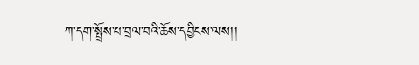ཀ་དག་སྤྲོས་པ་བྲལ་བའི་ཆོས་དབྱིངས་ལས།།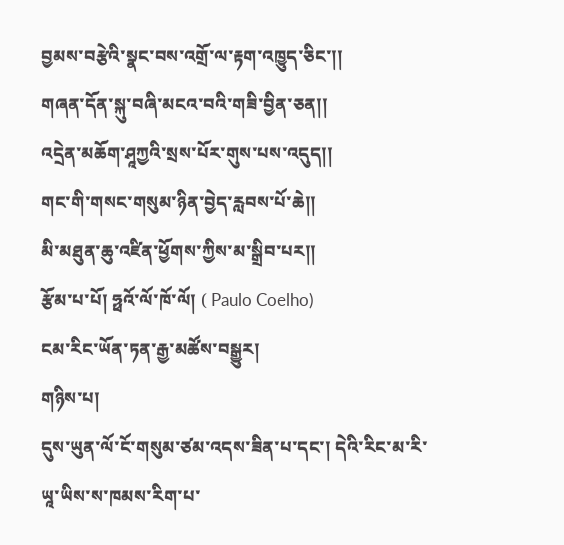བྱམས་བརྩེའི་སྣང་བས་འགྲོ་ལ་རྟག་འཁྱུད་ཅིང་།།
གཞན་དོན་སྐུ་བཞི་མངའ་བའི་གཟི་བྱིན་ཅན།།
འདྲེན་མཆོག་ཤཱཀྱའི་སྲས་པོར་གུས་པས་འདུད།།
གང་གི་གསང་གསུམ་ཉིན་བྱེད་རླབས་པོ་ཆེ།།
མི་མཐུན་ཆུ་འཛིན་ཕྱོགས་ཀྱིས་མ་སྒྲིབ་པར།།
རྩོམ་པ་པོ། ཧྥའོ་ལོ་ཁོ་ལོ། ( Paulo Coelho)
ངམ་རིང་ཡོན་ཏན་རྒྱ་མཚོས་བསྒྱུར།
གཉིས་པ།
དུས་ཡུན་ལོ་ངོ་གསུམ་ཙམ་འདས་ཟིན་པ་དང་། དེའི་རིང་མ་རི་ཡཱ་ཡིས་ས་ཁམས་རིག་པ་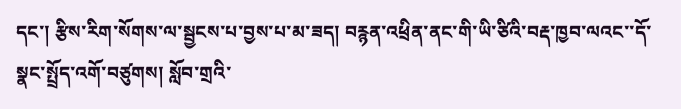དང་། རྩིས་རིག་སོགས་ལ་སྦྱངས་པ་བྱས་པ་མ་ཟད། བརྙན་འཕྲིན་ནང་གི་ཡི་ཙིའི་བརྡ་ཁྱབ་ལའང་་དོ་སྣང་སྤྲོད་འགོ་བཙུགས། སློབ་གྲའི་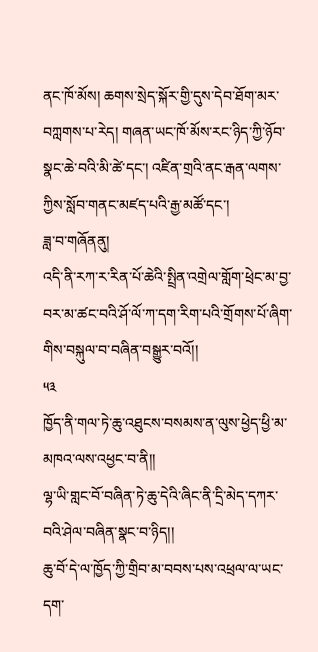ནང་ཁོ་མོས། ཆགས་སྲེད་སྐོར་གྱི་དུས་དེབ་ཐོག་མར་བཀླགས་པ་རེད། གཞན་ཡང་ཁོ་མོས་རང་ཉིད་ཀྱི་ཉོབ་སྣང་ཆེ་བའི་མི་ཚེ་དང་། འཛིན་གྲའི་ནང་རྒན་ལགས་ཀྱིས་སློབ་གནང་མཛད་པའི་རྒྱ་མཚོ་དང་།
ཟླ་བ་གཞོནནུ།
འདི་ནི་རཀ་ར་རིན་པོ་ཆེའི་སྤྲིན་འགྲེལ་གློག་ཕྲེང་མ་བྱ་བར་མ་ཚང་བའི་ཤོ་ལོ་ཀ་དག་རིག་པའི་གྲོགས་པོ་ཞིག་གིས་བསྐུལ་བ་བཞིན་བསྒྱུར་བའོ།།
༥༣
ཁྱོད་ནི་གལ་ཏེ་ཆུ་འཐུངས་བསམས་ན་ལུས་ཕྱེད་ཕྱི་མ་མཁའ་ལས་འཕྱང་བ་ནི།།
ལྷ་ཡི་གླང་བོ་བཞིན་ཏེ་ཆུ་དེའི་ཞིང་ནི་དྲི་མེད་དཀར་བའི་ཤེལ་བཞིན་སྣང་བ་ཉིད།།
ཆུ་བོ་དེ་ལ་ཁྱོད་ཀྱི་གྲིབ་མ་བབས་པས་འཕྲལ་ལ་ཡང་དག་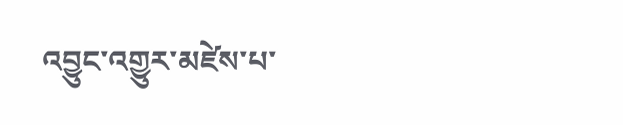འབྱུང་འགྱུར་མཛེས་པ་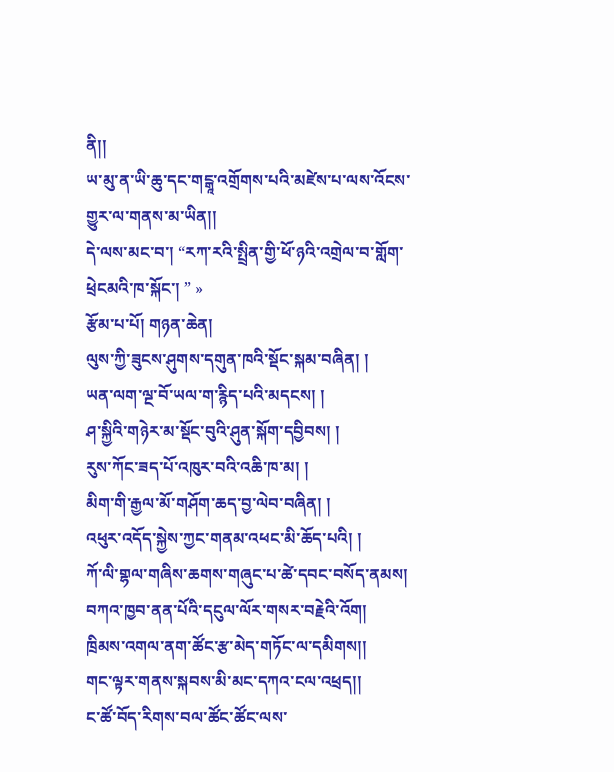ནི།།
ཡ་མུ་ན་ཡི་ཆུ་དང་གངྒཱ་འགྲོགས་པའི་མཛེས་པ་ལས་འོངས་གྱུར་ལ་གནས་མ་ཡིན།།
དེ་ལས་མང་བ་། “རཀ་རའི་སྤྲིན་གྱི་ཕོ་ཉའི་འགྲེལ་བ་གློག་ཕྲེངམའི་ཁ་སྐོང་། ” »
རྩོམ་པ་པོ། གཉན་ཆེན།
ལུས་ཀྱི་ཟུངས་ཤུགས་དགུན་ཁའི་སྡོང་སྐམ་བཞིན། །
ཡན་ལག་ལྔ་བོ་ཡལ་ག་རྙིད་པའི་མདངས། །
ཤ་སྐྱིའི་གཉེར་མ་སྡོང་བུའི་ཤུན་སྐོག་དབྱིབས། །
རུས་ཀོང་ཟད་པོ་འཁུར་བའི་འཆི་ཁ་མ། །
མིག་གི་རྒྱལ་མོ་གཤོག་ཆད་བྱ་ལེབ་བཞིན། །
འཕུར་འདོད་སྐྱེས་ཀྱང་གནམ་འཕང་མི་ཆོད་པའི། །
ཀོ་ལི་གྷལ་གཞིས་ཆགས་གཞུང་པ་ཚེ་དབང་བསོད་ནམས།
བཀའ་ཁྱབ་ནན་པོའི་དངུལ་ལོར་གསར་བརྗེའི་འོག།
ཁྲིམས་འགལ་ནག་ཚོང་རྩ་མེད་གཏོང་ལ་དམིགས།།
གང་ལྟར་གནས་སྐབས་མི་མང་དཀའ་ངལ་འཕྲད།།
ང་ཚོ་བོད་རིགས་བལ་ཚོང་ཚོང་ལས་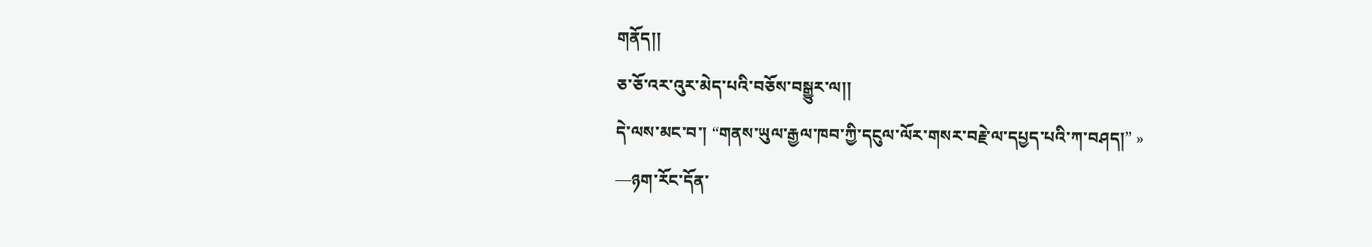གནོད།།
ཅ་ཅོ་འར་འུར་མེད་པའི་བཅོས་བསྒྱུར་ལ།།
དེ་ལས་མང་བ་། “གནས་ཡུལ་རྒྱལ་ཁབ་ཀྱི་དངུལ་ལོར་གསར་བརྗེ་ལ་དཔྱད་པའི་ཀ་བཤད།” »
—ཉག་རོང་དོན་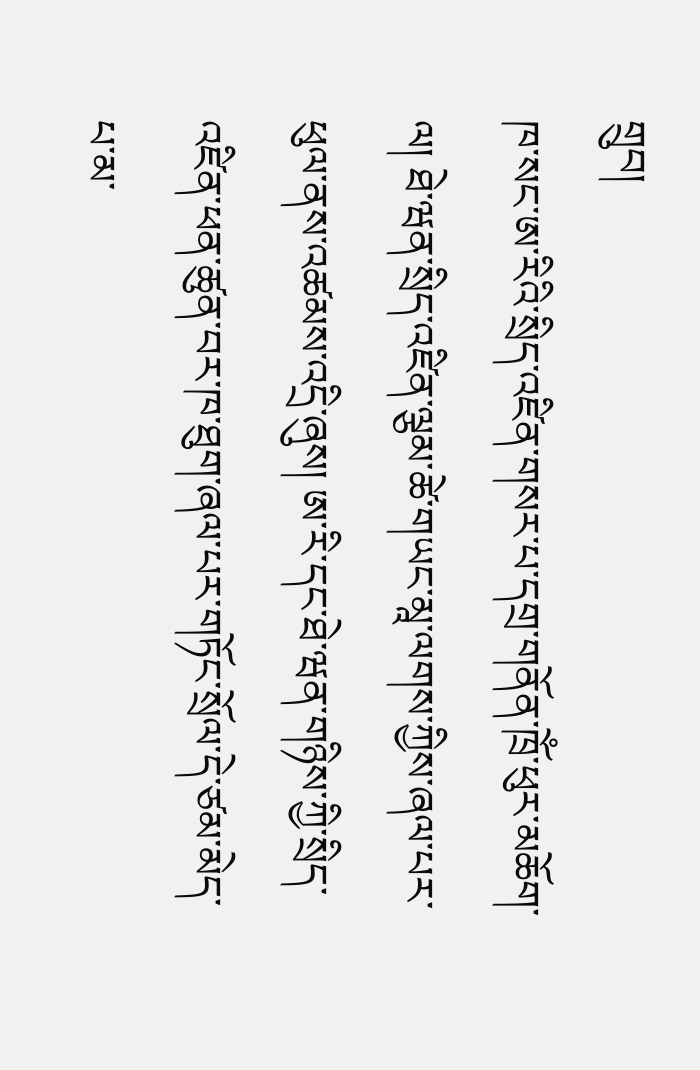གྲུབ།
ཁ་སང་ཨ་རིའི་སྲིད་འཛིན་གསར་པ་དགྲ་གནོན་ཁྲོཾ་ཕུར་མཆོག་ལ། ཐེ་ཝན་སྲིད་འཛིན་ལྕམ་ཚེ་གཡང་མཱ་ལགས་ཀྱིས་ཞལ་པར་ཕུལ་ནས་འཚམས་འདྲི་ཞུས། ཨ་རི་དང་ཐེ་ཝན་གཉིས་ཀྱི་སྲིད་འཛིན་ཕན་ཚུན་བར་ཁ་ཐུག་ཞལ་པར་གཏོང་སྲོལ་དེ་ཙམ་མེད་པ་མ་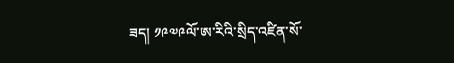ཟད། ༡༩༧༩ལོ་ཨ་རིའི་སྲིད་འཛིན་སོ་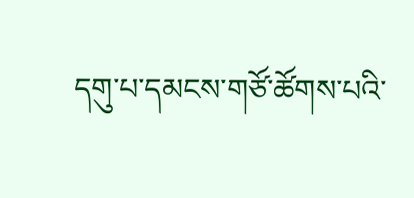དགུ་པ་དམངས་གཙོ་ཚོགས་པའི་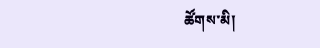ཚོགས་མི།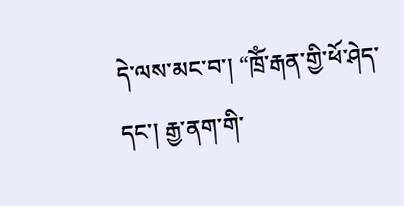དེ་ལས་མང་བ་། “ཁྲོཾ་རྒན་གྱི་ཕོ་ཤེད་དང་། རྒྱ་ནག་གི་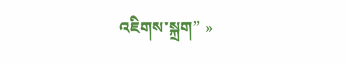འཇིགས་སྐྲག” »